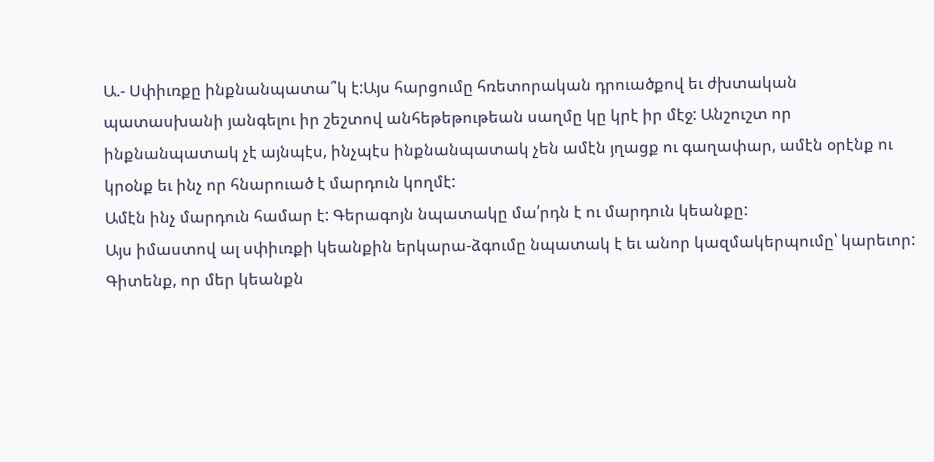Ա.- Սփիւռքը ինքնանպատա՞կ է:Այս հարցումը հռետորական դրուածքով եւ ժխտական պատասխանի յանգելու իր շեշտով անհեթեթութեան սաղմը կը կրէ իր մէջ: Անշուշտ որ ինքնանպատակ չէ այնպէս, ինչպէս ինքնանպատակ չեն ամէն յղացք ու գաղափար, ամէն օրէնք ու կրօնք եւ ինչ որ հնարուած է մարդուն կողմէ:
Ամէն ինչ մարդուն համար է: Գերագոյն նպատակը մա՛րդն է ու մարդուն կեանքը:
Այս իմաստով ալ սփիւռքի կեանքին երկարա-ձգումը նպատակ է եւ անոր կազմակերպումը՝ կարեւոր: Գիտենք, որ մեր կեանքն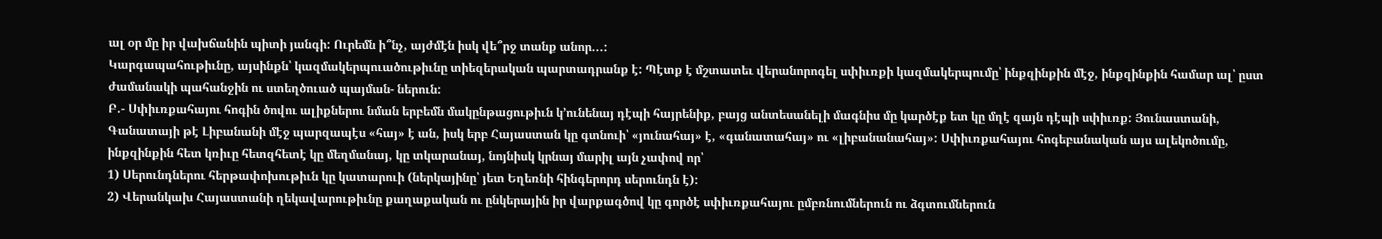ալ օր մը իր վախճանին պիտի յանգի: Ուրեմն ի՞նչ, այժմէն իսկ վե՞րջ տանք անոր...:
Կարգապահութիւնը, այսինքն՝ կազմակերպուածութիւնը տիեզերական պարտադրանք է: Պէտք է մշտատեւ վերանորոգել սփիւռքի կազմակերպումը՝ ինքզինքին մէջ, ինքզինքին համար ալ՝ ըստ ժամանակի պահանջին ու ստեղծուած պայման- ներուն:
Բ.- Սփիւռքահայու հոգին ծովու ալիքներու նման երբեմն մակընթացութիւն կ’ունենայ դէպի հայրենիք, բայց անտեսանելի մագնիս մը կարծէք ետ կը մղէ զայն դէպի սփիւռք: Յունաստանի, Գանատայի թէ Լիբանանի մէջ պարզապէս «հայ» է ան, իսկ երբ Հայաստան կը գտնուի՝ «յունահայ» է, «գանատահայ» ու «լիբանանահայ»: Սփիւռքահայու հոգեբանական այս ալեկոծումը, ինքզինքին հետ կռիւը հետզհետէ կը մեղմանայ, կը տկարանայ, նոյնիսկ կրնայ մարիլ այն չափով որ՝
1) Սերունդներու հերթափոխութիւն կը կատարուի (ներկայինը՝ յետ Եղեռնի հինգերորդ սերունդն է):
2) Վերանկախ Հայաստանի ղեկավարութիւնը քաղաքական ու ընկերային իր վարքագծով կը գործէ սփիւռքահայու ըմբռնումներուն ու ձգտումներուն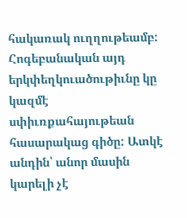հակառակ ուղղութեամբ:
Հոգեբանական այդ երկփեղկուածութիւնը կը կազմէ սփիւռքահայութեան հասարակաց գիծը: Ատկէ անդին՝ անոր մասին կարելի չէ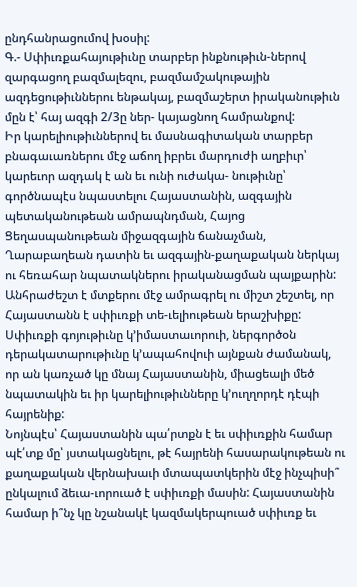ընդհանրացումով խօսիլ:
Գ.- Սփիւռքահայութիւնը տարբեր ինքնութիւն-ներով զարգացող բազմալեզու, բազմամշակութային ազդեցութիւններու ենթակայ, բազմաշերտ իրականութիւն մըն է՝ հայ ազգի 2/3ը ներ- կայացնող համրանքով:
Իր կարելիութիւններով եւ մասնագիտական տարբեր բնագաւառներու մէջ աճող իբրեւ մարդուժի աղբիւր՝ կարեւոր ազդակ է ան եւ ունի ուժակա- նութիւնը՝ գործնապէս նպաստելու Հայաստանին, ազգային պետականութեան ամրապնդման, Հայոց Ցեղասպանութեան միջազգային ճանաչման, Ղարաբաղեան դատին եւ ազգային-քաղաքական ներկայ ու հեռահար նպատակներու իրականացման պայքարին: Անհրաժեշտ է մտքերու մէջ ամրագրել ու միշտ շեշտել, որ Հայաստանն է սփիւռքի տե-ւելիութեան երաշխիքը: Սփիւռքի գոյութիւնը կ’իմաստաւորուի, ներգործօն դերակատարութիւնը կ’ապահովուի այնքան ժամանակ, որ ան կառչած կը մնայ Հայաստանին, միացեալի մեծ նպատակին եւ իր կարելիութիւնները կ’ուղղորդէ դէպի հայրենիք:
Նոյնպէս՝ Հայաստանին պա՛րտքն է եւ սփիւռքին համար պէ՛տք մը՝ յստակացնելու, թէ հայրենի հասարակութեան ու քաղաքական վերնախաւի մտապատկերին մէջ ինչպիսի՞ ընկալում ձեւա-ւորուած է սփիւռքի մասին: Հայաստանին համար ի՞նչ կը նշանակէ կազմակերպուած սփիւռք եւ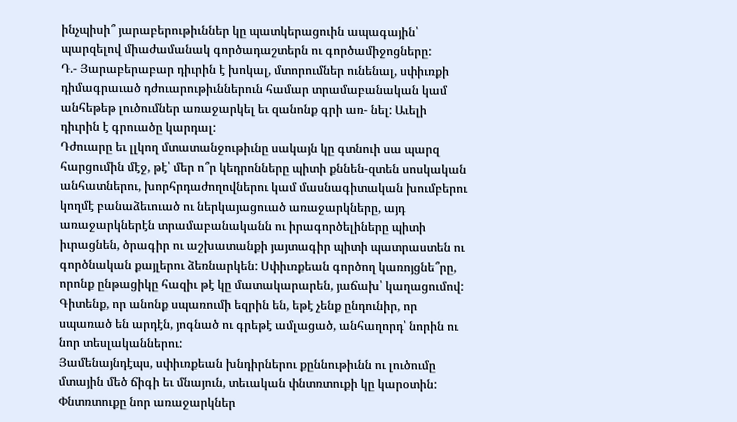ինչպիսի՞ յարաբերութիւններ կը պատկերացուին ապագային՝ պարզելով միաժամանակ գործադաշտերն ու գործամիջոցները:
Դ.- Յարաբերաբար դիւրին է խոկալ, մտորումներ ունենալ, սփիւռքի դիմագրաւած դժուարութիւններուն համար տրամաբանական կամ անհեթեթ լուծումներ առաջարկել եւ զանոնք գրի առ- նել: Աւելի դիւրին է գրուածը կարդալ:
Դժուարը եւ լլկող մտատանջութիւնը սակայն կը գտնուի սա պարզ հարցումին մէջ, թէ՝ մեր ո՞ր կեդրոնները պիտի քննեն-զտեն սոսկական անհատներու, խորհրդաժողովներու կամ մասնագիտական խումբերու կողմէ բանաձեւուած ու ներկայացուած առաջարկները, այդ առաջարկներէն տրամաբանականն ու իրագործելիները պիտի իւրացնեն, ծրագիր ու աշխատանքի յայտագիր պիտի պատրաստեն ու գործնական քայլերու ձեռնարկեն: Սփիւռքեան գործող կառոյցնե՞րը, որոնք ընթացիկը հազիւ թէ կը մատակարարեն, յաճախ՝ կաղացումով: Գիտենք, որ անոնք սպառումի եզրին են, եթէ չենք ընդունիր, որ սպառած են արդէն, յոգնած ու գրեթէ ամլացած, անհաղորդ՝ նորին ու նոր տեսլականներու:
Յամենայնդէպս, սփիւռքեան խնդիրներու քըննութիւնն ու լուծումը մտային մեծ ճիգի եւ մնայուն, տեւական փնտռտուքի կը կարօտին: Փնտռտուքը նոր առաջարկներ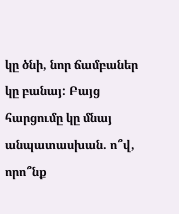կը ծնի, նոր ճամբաներ կը բանայ: Բայց հարցումը կը մնայ անպատասխան. ո՞վ, որո՞նք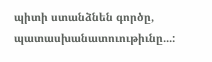պիտի ստանձնեն գործը, պատասխանատուութիւնը...: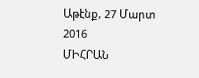Աթէնք, 27 Մարտ 2016
ՄԻՀՐԱՆ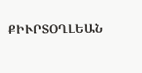ՔԻՒՐՏՕՂԼԵԱՆ